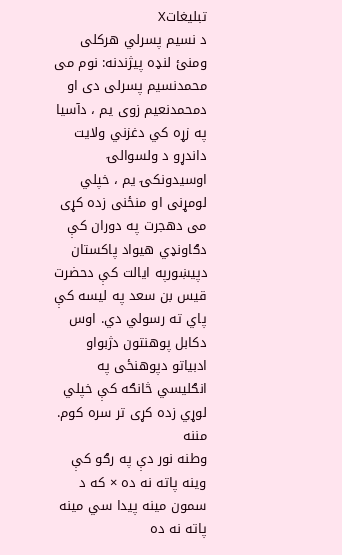تبليغاتX
د نسيم پسرلي هركلی ومنئ لنډه پيژندنه: نوم مى محمدنسيم پسرلى دى او دمحمدنعيم زوى يم ، دآسيا په زړه كي دغزني ولايت داندړو د ولسوالۍ اوسيدونكۍ يم ، خپلي لومړنى او منځنى زده كړى مى دهجرت په دوران كې دګاونډي هيواد پاكستان دپيښورپه ايالت كې دحضرت قيس بن سعد په ليسه كې پاي ته رسولي دي. اوس دكابل پوهنتون دژبواو ادبياتو دپوهنځى په انګليسي څانګه كې خپلي لوړي زده كړى تر سره كوم. مننه
وطنه نور دې په رګو کې وينه پاته نه ده × که د سمون مينه پيدا سي مينه پاته نه ده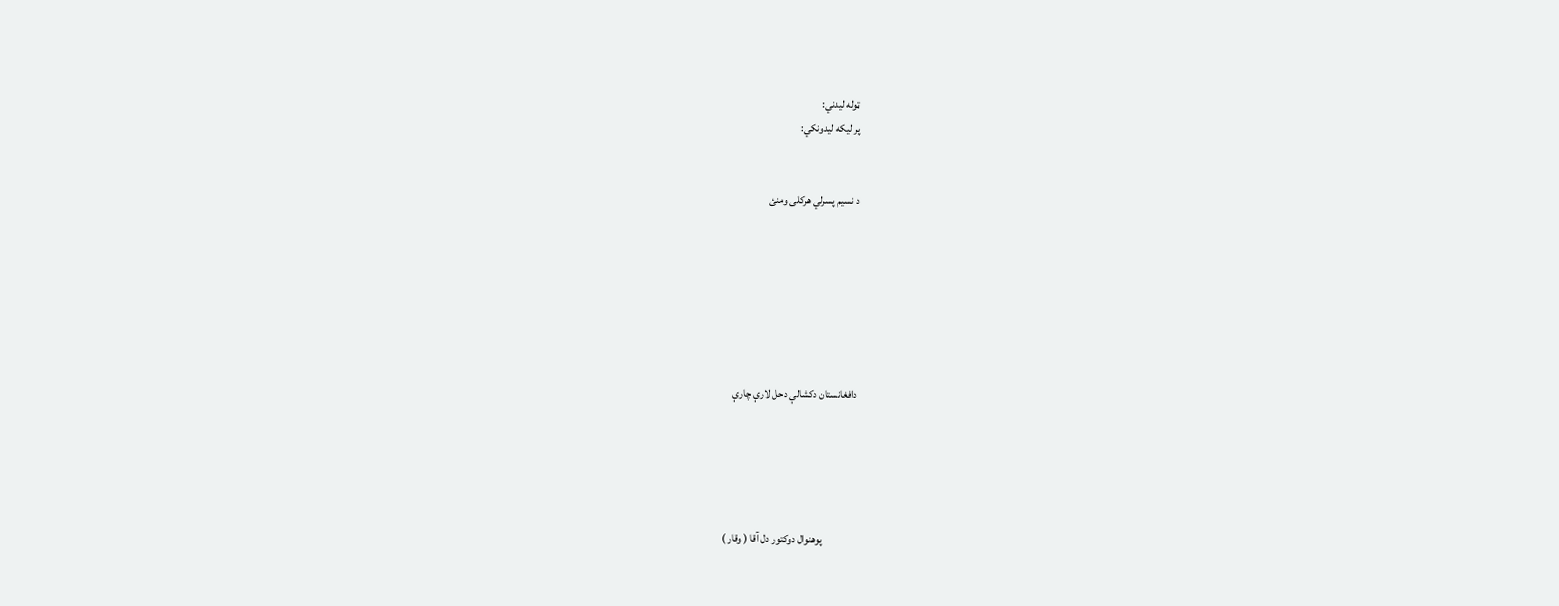ټوله ليدني:
پر ليکه ليدونکي:


د نسيم پسرلي هركلی ومنئ







دافغانستان دكشالې دحل لارې چارې





                پوهنوال دوكتور دل آقا ( وقار )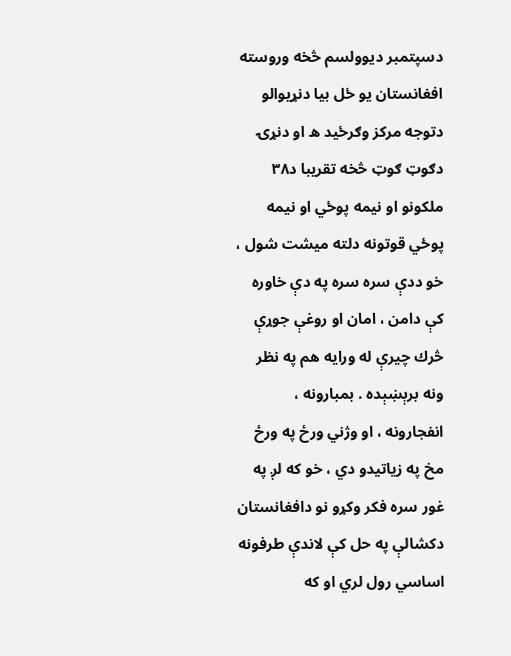دسپتمبر ديوولسم څخه وروسته افغانستان يو ځل بيا دنړيوالو دتوجه مركز وګرځيد ه او دنړۍ دګوټ ګوټ څخه تقريبا د۳۸ ملكونو او نيمه پوځي او نيمه پوځي قوتونه دلته ميشت شول ، خو ددې سره سره په دې خاوره كې دامن ، امان او روغې جوړې څرك چيرې له ورايه هم په نظر ونه برېښېده . بمبارونه ، انفجارونه ، او وژني ورځ په ورځ مخ په زياتيدو دي ، خو كه لږ په غور سره فكر وكړو نو دافغانستان دكشالې په حل كې لاندې طرفونه اساسي رول لري او كه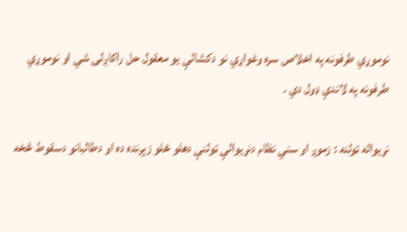نوموړي طرفونه په اخلاص سره وغواړي نو دكشالې يو معقول حل راكاږلى شي او نوموړي طرفونه په لاندې ډول دي .

نړيواله ټولنه : زموږ او سني نظام دنړيوالې ټولنې دهلو ځلو زېږنده ده او دطالبانو دسقوط څخه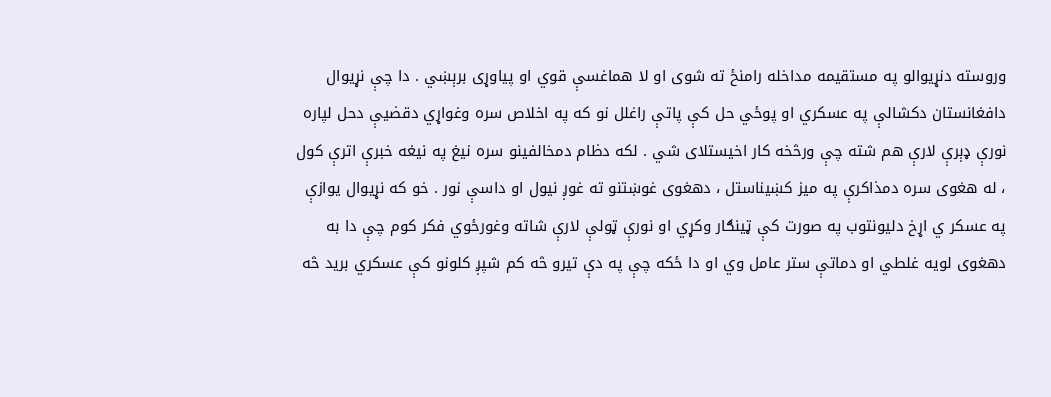وروسته دنړيوالو په مستقيمه مداخله رامنځ ته شوى او لا هماغسې قوي او پياوړى برېښي . دا چې نړيوال دافغانستان دكشالې په عسكري او پوځي حل كې پاتې راغلل نو كه په اخلاص سره وغواړي دقضيې دحل لپاره نورې ډېرې لارې هم شته چې ورڅخه كار اخيستلاى شي . لكه دظام دمخالفينو سره نيغ په نيغه خبرې اترې كول ، له هغوى سره دمذاكرې په ميز كښيناستل ، دهغوى غوښتنو ته غوږ نيول او داسې نور . خو كه نړيوال يوازې په عسكر ي اړخ دليونتوب په صورت كې ټينګار وكړي او نورې ټولې لارې شاته وغورځوي فكر كوم چې دا به دهغوى لويه غلطي او دماتې ستر عامل وي او دا ځكه چې په دې تيرو څه كم شپږ كلونو كې عسكري بريد څه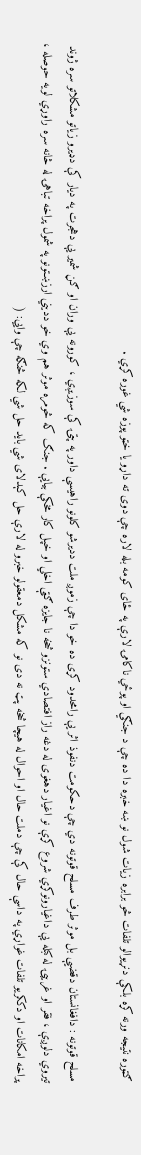ګټوره نتيجه ورنه كړه بلكې دنړيوالو تلفات څو برابره زيات شول نو ښه خبره دا ده چې د جنګي او پوځي ناكامۍ لارې په ځاى كومه بله لاره چې دوى ته داړو يا خټو پوزه شي غوره كړي .

مسلح قوتونه : دافغانستان دقضيې بل موثر طرف مسلح قوتونه دي چې دحكومت دنفوذ اثر يې رامحدود كړى ده خو دا چې زموږ ملت دديرشو كلونو راهيسې داور په پټۍ كې سوزيږي ، كورونه يې وران او ګڼ شمير يې دهجرت په ديار كې دډيرو زياتو مشكلاتو سره ژوند تيروي دلوږې ، فقر او غريبۍ له كبله يې داغيارونوكړي شروع كړې نو اغيار دهغوى له دغه راز افتصادي ستونزو څخه نا جايزه ګټې اخلي او خپل كار مخكې بيايې . جنګ كه څومره موثر هم وي خو دديني ارزښـتونو په شمول پراخه تباهۍ له څانه سره راوړي لويه حوصله ، پراخه امكانات او دككريو تلفات غواړي په داسې حال كې چې دملت حال او احوال له هيچا څخه پټ نه دى نو كه مشكل دمعقولو خبرو له لارې حل كېدلاى شي بايد حل شي لكه څنګه چې وايي: (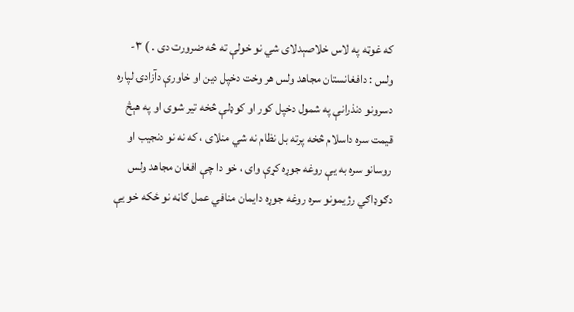كه غوټه په لاس خلاصېدلاى شي نو خولې ته څه ضرورت دى . ) ۳- ولس : دافغانستان مجاهد ولس هر وخت دخپل دين او خاورې دآزادۍ لپاره دسرونو دنذرانې په شمول دخپل كور او كوډلې څخه تير شوى او په هېڅ قيمت سره داسلام څخه پرته بل نظام نه شي منلاى ، كه نه نو دنجيب او روسانو سره به يې روغه جوړه كړې واى ، خو دا چې افغان مجاهد ولس دګوډاګي رژيمونو سره روغه جوړه دايمان منافي عمل ګاڼه نو ځكه خو يې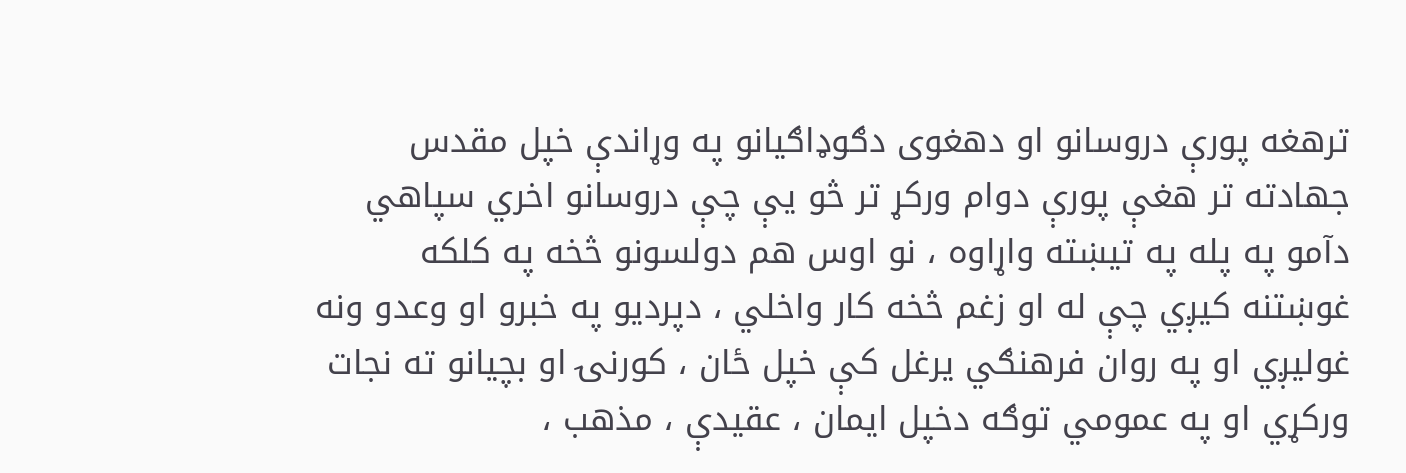ترهغه پورې دروسانو او دهغوى دګوډاګيانو په وړاندې خپل مقدس جهادته تر هغې پورې دوام وركړ تر څو يې چې دروسانو اخري سپاهي دآمو په پله په تيښته واړاوه ، نو اوس هم دولسونو څخه په كلكه غوښتنه كيږي چې له او زغم څخه كار واخلي ، دپرديو په خبرو او وعدو ونه غوليږي او په روان فرهنګي يرغل كې خپل ځان ، كورنۍ او بچيانو ته نجات وركړي او په عمومي توګه دخپل ايمان ، عقيدې ، مذهب ،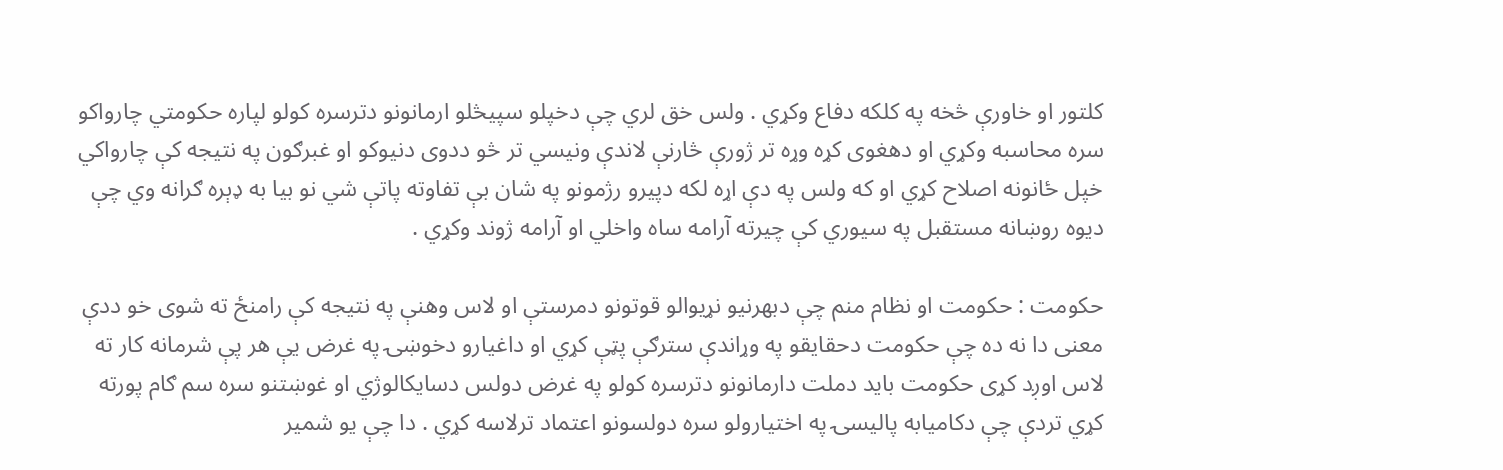كلتور او خاورې څخه په كلكه دفاع وكړي . ولس خق لري چې دخپلو سپيڅلو ارمانونو دترسره كولو لپاره حكومتي چارواكو سره محاسبه وكړي او دهغوى كړه وړه تر ژورې څارنې لاندې ونيسي تر څو ددوى دنيوكو او غبرګون په نتيجه كې چارواكي خپل ځانونه اصلاح كړي او كه ولس په دې اړه لكه دپيرو رژمونو په شان بې تفاوته پاتې شي نو بيا به ډېره ګرانه وي چې ديوه روښانه مستقبل په سيوري كې چيرته آرامه ساه واخلي او آرامه ژوند وكړي .

حكومت : حكومت او نظام منم چې دبهرنيو نړيوالو قوتونو دمرستې او لاس وهنې په نتيجه كې رامنځ ته شوى خو ددې معنى دا نه ده چې حكومت دحقايقو په وړاندې سترګې پټې كړي او داغيارو دخوښۍ په غرض يې هر پې شرمانه كار ته لاس اوږد كړى حكومت بايد دملت دارمانونو دترسره كولو په غرض دولس دسايكالوژي او غوښتنو سره سم ګام پورته كړي تردې چې دكاميابه پاليسۍ په اختيارولو سره دولسونو اعتماد ترلاسه كړي . دا چې يو شمير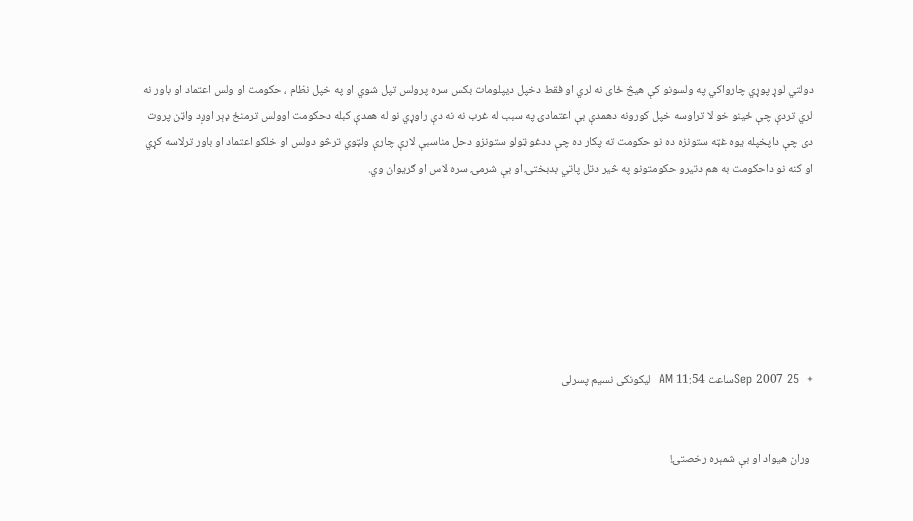دولتي لوړ پوړي چارواكي په ولسونو كې هيڅ ځاى نه لري او فقط دخپل ديپلومات بكس سره پرولس تپل شوي او په خپل نظام ، حكومت او ولس اعتماد او باور نه لري تردې چې ځينو خو لا تراوسه خپل كورونه دهمدې بې اعتمادۍ په سبب له غرب نه نه دې راوړي نو له همدې كبله دحكومت اوولس ترمنځ ډېر اوږد واټن پروت دى چې داپخپله يوه غټه ستونزه ده نو حكومت ته پكار ده چې ددغو ټولو ستونزو دحل مناسبې لارې چارې ولټوي ترڅو دولس او خلكو اعتماد او باور ترلاسه كړي او كنه نو داحكومت به هم دتيرو حكومتونو په څير دتل پاتي بدبختۍ او بې شرمۍ سره لاس او ګريوان وي.







+  25 Sep 2007ساعت 11:54 AM  ليکونکی نسيم پسرلی


 وران هيواد او بې شمېره رخصتۍ!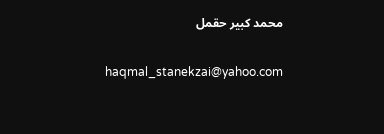محمد کبير حقمل

haqmal_stanekzai@yahoo.com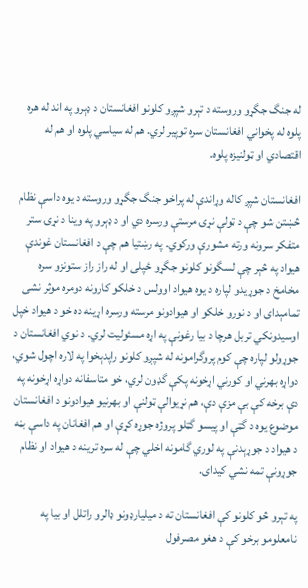له جنگ جگړو وروسته د تېرو شپږو کلونو افغانستان د ډېرو په اند له هره پلوه له پخواني افغانستان سره توپير لري. هم له سياسي پلوه او هم له اقتصادي او ټولنيزه پلوه.

افغانستان شپږ کاله وړاندې له پراخو جنگ جگړو وروسته د يوه داسې نظام څښتن شو چې د ټولې نړۍ مرستې ورسره دي او د ډېرو په وينا د نړۍ ستر متفکر سرونه ورته مشورې ورکوي. په رښتيا هم چې د افغانستان غوندې هيواد په څېر چې لسگونو کلونو جگړو ځپلى او له راز راز ستونزو سره مخامخ د جوړيدو لپاره د يوه هيواد اوولس د خلکو کارونه دومره موثر نشى تمامېداى او د نورو خلکو او هيوادونو مرسته ورسره اړينه ده خو د هيواد خپل اوسيدونکي تربل هرچا د بيا رغونې په اړه مسئوليت لري. د نوي افغانستان د جوړولو لپاره چې کوم پروگرامونه له شپږو کلونو راپدېخوا په لاره اچول شوي، دواړه بهرني او کورني اړخونه پکې گډون لري، خو متاسفانه دواړه اړخونه په دې برخه کې بې مزې دې، هم نړيوالې ټولنې او بهرنيو هيوادونو د افغانستان موضوع يوه د گټې او پيسو گټلو پروژه جوړه کړې او هم افغانان په داسې بڼه د هيواد د جوړېدنې په لوري گامونه اخلي چې له سره ترينه د هيواد او نظام جوړونې تمه نشي کيداى.

په تېرو څو کلونو کې افغانستان ته د ميليارډونو ډالرو راتلل او بيا په نامعلومو برخو کې د هغو مصرفول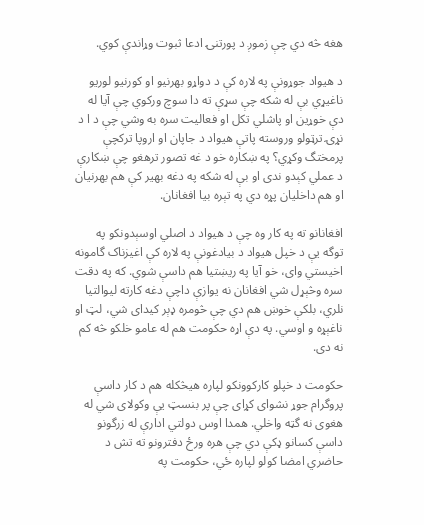هغه څه دي چې زموږ د پورتنۍ ادعا ثبوت وړاندې کوي.

د هيواد جوړونې په لاره کې د دواړو بهرنيو او کورنيو لوريو ناغيړي بې له شکه چې سړې ته دا سوچ ورکوي چې آيا له دې خوړين او پاشلي تکل او فعاليت سره به وشي چې د ا د نړۍ ترټولو وروسته پاتې هيواد د جاپان او اروپا ترکچې پرمختگ وکړي؟ په ښکاره خو د غه تصور ترهغو چې ښکارې د عملي کېدو ندى او بې له شکه په دغه بهير کې هم بهرنيان او هم داخليان پړه دي په تېره بيا افغانان.

افغانانو ته په کار وه چې د هيواد د اصلي اوسېدونکو په توگه يې د خپل هيواد د بيادغونې په لاره کې اغيزناک گامونه اخيستي واى، خو آيا په ريښتيا هم داسې شوي. که په دقت سره وڅېړل شي افغانان نه يوازې داچې دغه کارته ليوالتيا نلري، بلکې خوښ هم دي چې څومره ډېر کيداى شي، لټ او ناغېړه و اوسي. په دې اړه حکومت هم له عامو خلکو څه کم نه دى.

حکومت د خپلو کارکوونکو لپاره هيڅکله هم د کار داسې پروگرام جوړ نشواى کړاى چې پر بنسټ يې وکولاى شي له هغوى نه گټه واخلي. همدا اوس دولتي ادارې له زرگونو داسې کسانو ډکې دي چې هره ورځ دفترونو ته تش د حاضري امضا کولو لپاره ځي، حکومت په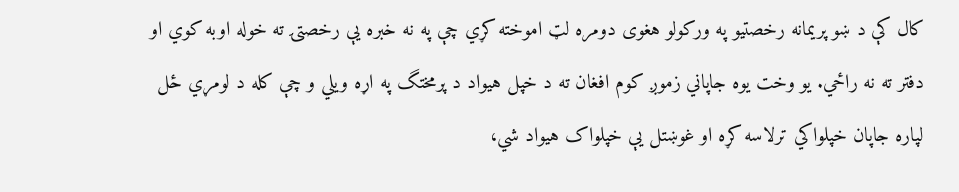کال کې د ښو پريمانه رخصتيو په ورکولو هغوى دومره لټ اموخته کړي چې په نه خبره يې رخصتۍ ته خوله اوبه کوي او دفتر ته نه راځي. يو وخت يوه جاپاني زموږ کوم افغان ته د خپل هيواد د پرمختگ په اړه ويلي و چې کله د لومړي ځل لپاره جاپان خپلواکي ترلاسه کړه او غوښتل يې خپلواک هيواد شي،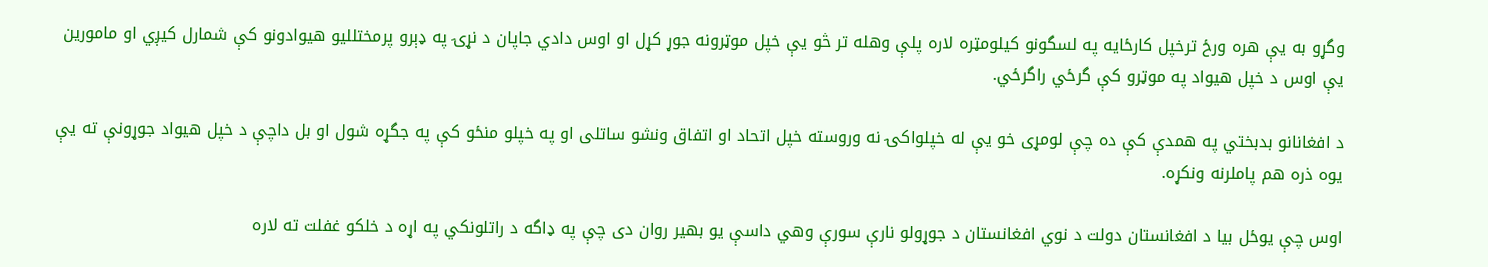وگړو به يې هره ورځ ترخپل کارځايه په لسگونو کيلومټره لاره پلې وهله تر څو يې خپل موټرونه جوړ کړل او اوس دادي جاپان د نړۍ په ډېرو پرمختلليو هيوادونو کې شمارل کيږي او مامورین يې اوس د خپل هيواد په موټرو کې گرځي راگرځي.

د افغانانو بدبختي په همدې کې ده چې لومړى خو يې له خپلواکۍ نه وروسته خپل اتحاد او اتفاق ونشو ساتلى او په خپلو منځو کې په جگړه شول او بل داچې د خپل هيواد جوړونې ته يې يوه ذره هم پاملرنه ونکړه.

اوس چې يوځل بيا د افغانستان دولت د نوي افغانستان د جوړولو نارې سورې وهي داسې يو بهير روان دى چې په ډاگه د راتلونکي په اړه د خلکو غفلت ته لاره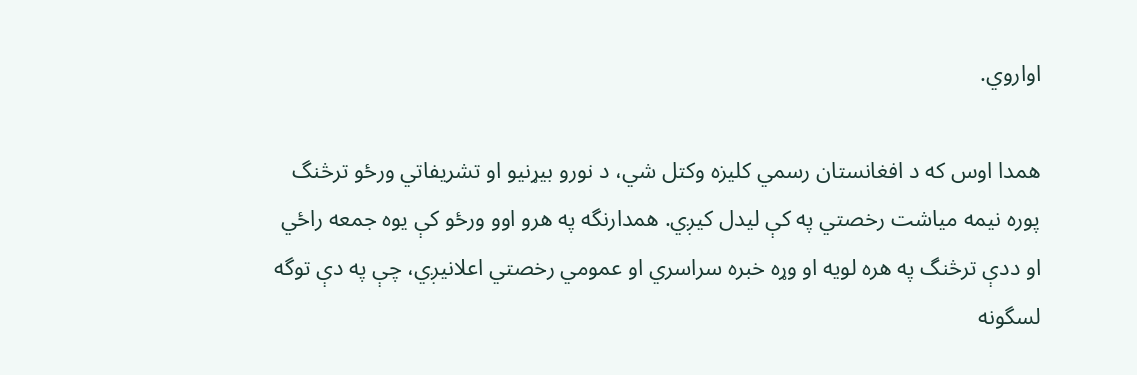اواروي.

همدا اوس که د افغانستان رسمي کليزه وکتل شي، د نورو بيړنيو او تشريفاتي ورځو ترڅنگ پوره نيمه مياشت رخصتي په کې ليدل کيږي. همدارنگه په هرو اوو ورځو کې يوه جمعه راځي او ددې ترڅنگ په هره لويه او وړه خبره سراسري او عمومي رخصتي اعلانيږي، چې په دې توگه لسگونه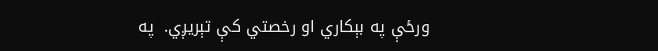ورځې په بېکاري او رخصتي کې تېريږي.  په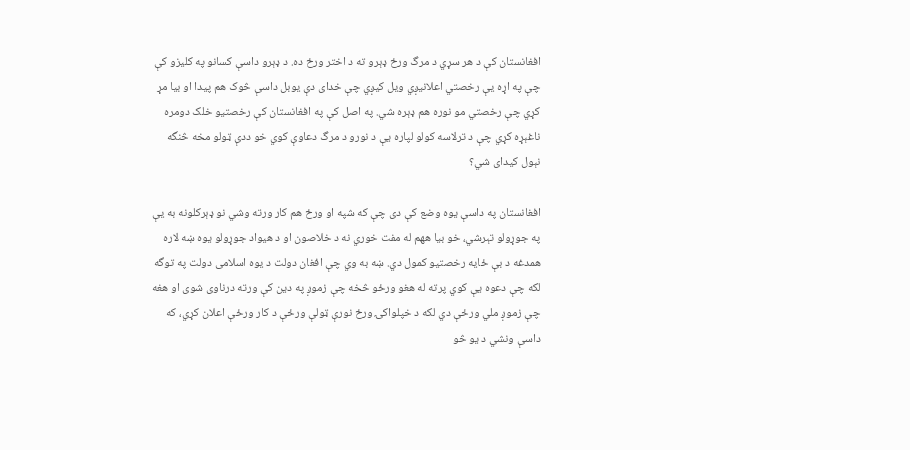افغانستان کې د هر سړي د مرگ ورځ ډېرو ته د اختر ورځ ده. د ډېرو داسې کسانو په کليزو کې چې په اړه يې رخصتي اعلانيږي ويل کيږي چې خداى دې يوبل داسې څوک هم پيدا او بيا مړ کړي چې رخصتي مو نوره هم ډېره شي. په اصل کې په افغانستان کې رخصتيو خلک دومره ناغېړه کړي چې د ترلاسه کولو لپاره يې د نورو د مرگ دعاوې کوي خو ددې ټولو مخه څنگه نېول کيداى شي؟

افغانستان په داسې يوه وضع کې دى چې که شپه او ورځ هم کار ورته وشي نو ډېرکلونه به يې په جوړولو تېرشي، خو بيا ههم له مفت خوري نه د خلاصون او د هيواد جوړولو يوه ښه لاره همدغه د بې ځايه رخصتيو کمول دي. ښه به وي چې افغان دولت د يوه اسلامى دولت په توگه لکه چې دعوه يې کوي پرته له هغو ورځو څخه چې زموږ په دين کې ورته درناوى شوى او هغه چې زموږ ملي ورځې دي لکه د خپلواکۍ ورځ نورې ټولې ورځې د کار ورځې اعلان کړي، که داسې ونشي د يو څو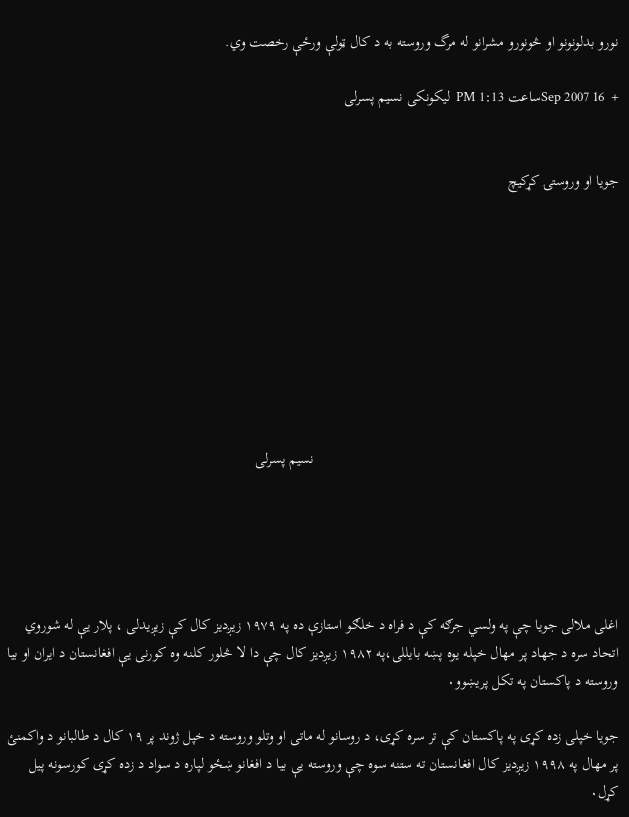نورو بدلونونو او څونورو مشرانو له مرگ وروسته به د کال ټولې ورځې رخصت وي.

+  16 Sep 2007ساعت 1:13 PM  ليکونکی نسيم پسرلی


جويا او وروستۍ کړکيچ









                                                                                 نسيم پسرلی





اغلی ملالی جويا چې په ولسي جرګه کې د فراه د خلګو استازې ده په ١٩٧٩ زيږديز کال کې زيږيدلی ، پلار يې له شوروي اتحاد سره د جهاد پر مهال خپله يوه پښه بايللی،په ١٩٨٢ زيږديز کال چې دا لا څلور کلنه وه کورنی يې افغانستان د ايران او بيا وروسته د پاکستان په تکل پريښوو٠

جويا خپلی زده کړی په پاکستان کې تر سره کړی، د روسانو له ماتی او وتلو وروسته د خپل ژوند پر ١٩ کال د طالبانو د واکمنئ پر مهال په ١٩٩٨ زيږديز کال افغانستان ته ستنه سوه چې وروسته يې بيا د افغانو ښځو لپاره د سواد د زده کړی کورسونه پيل کړل٠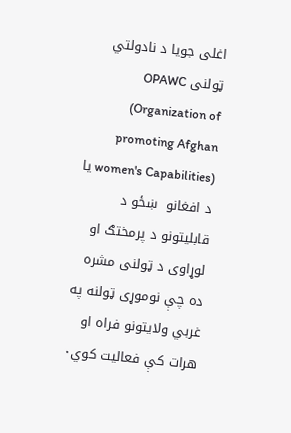اغلی جويا د نادولتي ټولنی OPAWC (Organization of promoting Afghan women's Capabilities) يا د افغانو  ښځو د  قابليتونو د پرمختګ او لوړاوی د ټولنی مشره ده چې نوموړی ټولنه په غربي ولايتونو فراه او هرات کې فعاليت کوي٠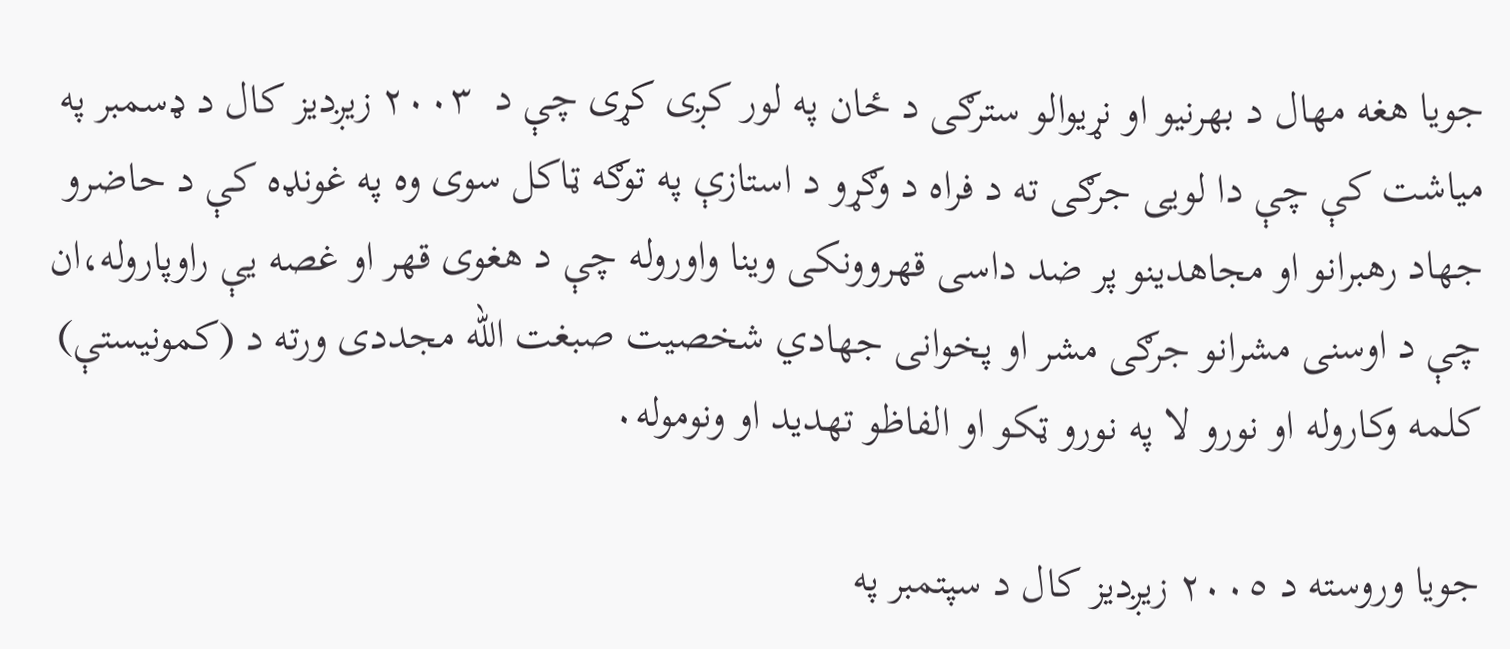جويا هغه مهال د بهرنيو او نړيوالو سترګی د ځان په لور کږی کړی چې د  ٢٠٠٣ زيږديز کال د ډسمبر په مياشت کې چې دا لويی جرګی ته د فراه د وګړو د استازې په توګه ټاکل سوی وه په غونډه کې د حاضرو جهاد رهبرانو او مجاهدينو پر ضد داسی قهروونکی وينا واوروله چې د هغوی قهر او غصه يې راوپاروله،ان چې د اوسنی مشرانو جرګی مشر او پخوانی جهادي شخصيت صبغت الله مجددی ورته د (کمونيستې) کلمه وکاروله او نورو لا په نورو ټکو او الفاظو تهديد او ونوموله٠

جويا وروسته د ٢٠٠٥ زيږديز کال د سپتمبر په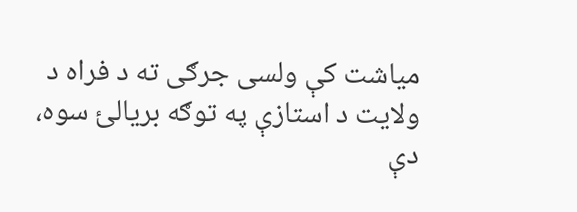مياشت کې ولسی جرګی ته د فراه د ولايت د استازې په توګه بريالئ سوه، دې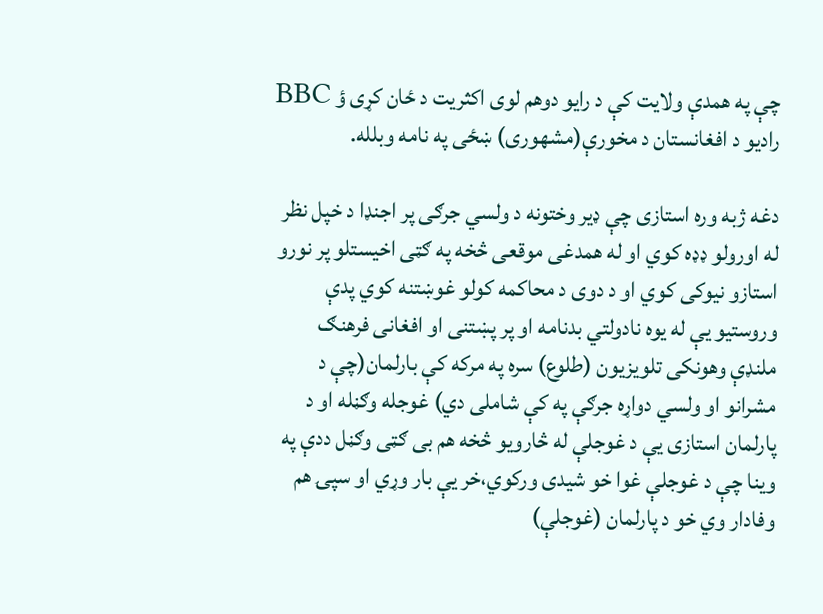چې په همدې ولايت کې د رايو دوهم لوی اکثريت د ځان کړی ؤ BBC راديو د افغانستان د مخورې(مشهوری) ښځی په نامه وبلله.

دغه ژبه وره استازی چې ډير وختونه د ولسي جرګی پر اجنډا د خپل نظر له اورولو ډډه کوي او له همدغی موقعی څخه په ګټی اخيستلو پر نورو استازو نيوکی کوي او د دوی د محاکمه کولو غوښتنه کوي پدې وروستيو يې له يوه نادولتي بدنامه او پر پښتنی او افغانی فرهنګ ملنډې وهونکی تلويزيون (طلوع) سره په مرکه کې بارلمان(چې د مشرانو او ولسي دواړه جرګې په کې شاملی دي) غوجله وګڼله او د پارلمان استازی يې د غوجلې له څارويو څخه هم بی ګټی وګڼل ددې په وينا چې د غوجلې غوا خو شيدی ورکوي،خر يې بار وړي او سپۍ هم وفادار وي خو د پارلمان (غوجلې)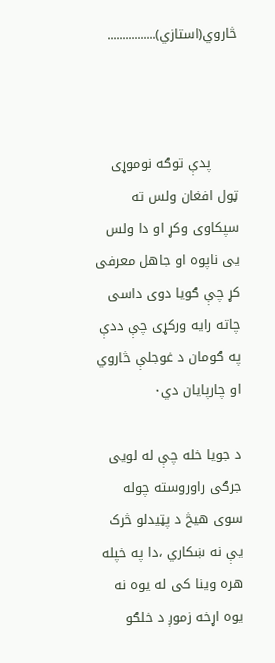څاروي(استازي)................



      پدې توګه نوموړی ټول افغان ولس ته سپکاوی وکړ او دا ولس يی ناپوه او جاهل معرفی کړ چې ګويا دوی داسی چاته رايه ورکړی چې ددې په ګومان د غوجلې څاروي او چارپايان دي٠

د جويا خله چې له لويی جرګی راوروسته چوله سوی هيڅ د پټيدلو څرک يې نه ښکاري ،دا په خپله هره وينا کی له يوه نه يوه اړخه زموږ د خلګو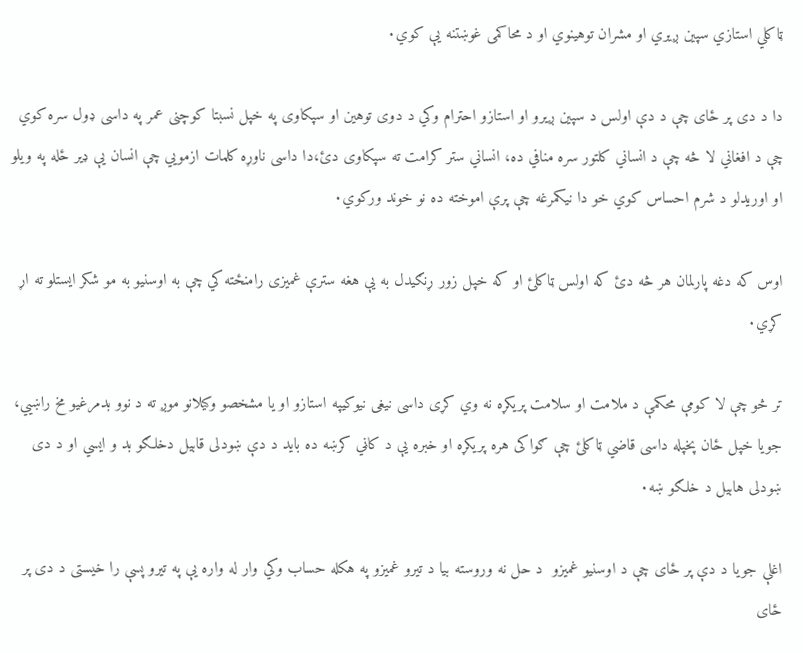ټاکلي استازي سپين ږيري او مشران توهينوي او د محاکمی غوښتنه يې کوي٠

دا د دی پر ځای چې د دې اولس د سپين ږيرو او استازو احترام وکي د دوی توهين او سپکاوی په خپل نسبتا کوچنی عمر په داسی ډول سره کوي چې د افغاني لا څه چې د انساني کلتور سره منافي ده، انساني ستر کرامت ته سپکاوی دئ،دا داسی ناوړه کلمات ازمويي چې انسان يې ډير ځله په ويلو او اوريدلو د شرم احساس کوي خو دا نيکمرغه چې پرې اموخته ده نو خوند ورکوي٠

اوس که دغه پارلمان هر څه دئ که اولس ټاکلئ او که خپل زور ړنګيدل به يې هغه سترې غميزی رامنځته کي چې به اوسنيو به مو شکر ايستلو ته اړ کړي٠

تر څو چې لا کومې محکمې د ملامت او سلامت پريکړه نه وي کړی داسی نيغی نيوکیپه استازو او يا مشخصو وکيلانو موږ ته د نوو بدمرغيو مخ راښيي، جويا خپل ځان پخپله داسی قاضي ټاکلئ چې ګواکی هره پريکړه او خبره يې د کاڼي کرښه ده بايد د دې ښودلی قابيل دخلګو بد و ايسي او د دی ښودلی هابيل د خلګو ښه٠

اغلې جويا د دې پر ځای چې د اوسنيو غميزو  د حل نه وروسته بيا د تيرو غميزو په هکله حساب وکي وار له واره يې په تيرو پسې را خيستی د دی پر ځای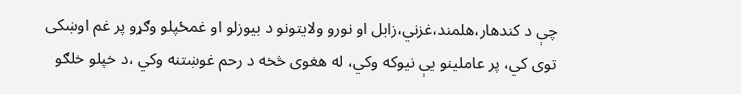چې د کندهار،هلمند،غزني،زابل او نورو ولايتونو د بيوزلو او غمځپلو وګړو پر غم اوښکی توی کي، پر عاملينو يې نيوکه وکي، له هغوی څخه د رحم غوښتنه وکي ،د خپلو خلګو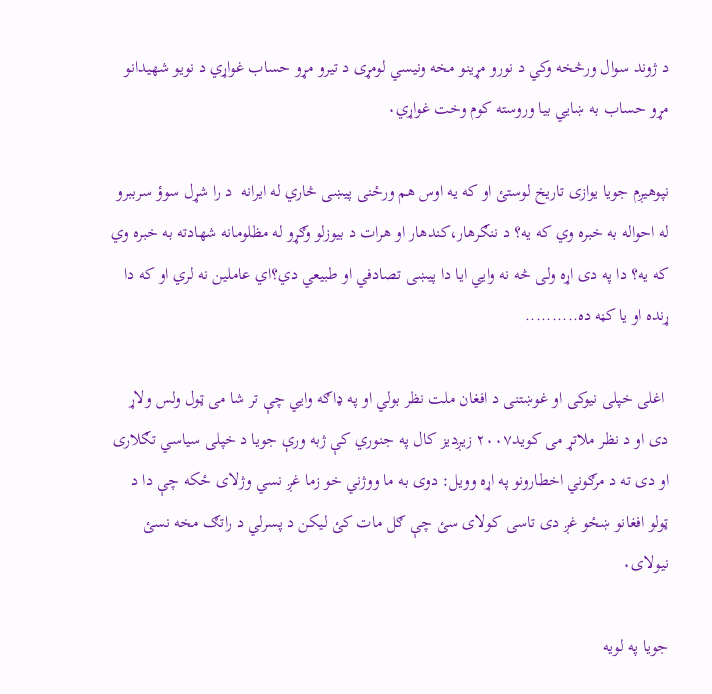د ژوند سوال ورڅخه وکي د نورو مړينو مخه ونيسي لومړی د تيرو مړو حساب غواړي د نويو شهيدانو مړو حساب به ښايي بيا وروسته کوم وخت غواړي٠

نپوهيږم جويا يوازی تاريخ لوستئ او که يه اوس هم ورځنی پيښی څاري له ايرانه  د را شړل سوؤ سرببرو له احواله به خبره وي که يه؟ د ننګرهار،کندهار او هرات د بيوزلو وګړو له مظلومانه شهادته به خبره وي که يه؟ دا په دی اړه ولی څه نه وايي ايا دا پيښی تصادفي او طبيعي دي؟اي عاملين نه لري او که دا ړنده او يا کڼه ده..........

 اغلی خپلی نيوکی او غوښتنی د افغان ملت نظر بولي او په ډاګه وايي چې تر شا می ټول ولس ولاړ دی او د نظر ملاتړ می کويد٢٠٠٧ زيږديز کال په جنوري کې ژبه ورې جويا د خپلی سياسي تګلاری او دی ته د مرګوني اخطارونو په اړه وويل: دوی به ما ووژني خو زما غږ نسي وژلای ځکه چې دا د ټولو افغانو ښځو غږ دی تاسی کولای سئ چې ګل مات کئ ليکن د پسرلي د راتګ مخه نسئ نيولای٠

جويا په لويه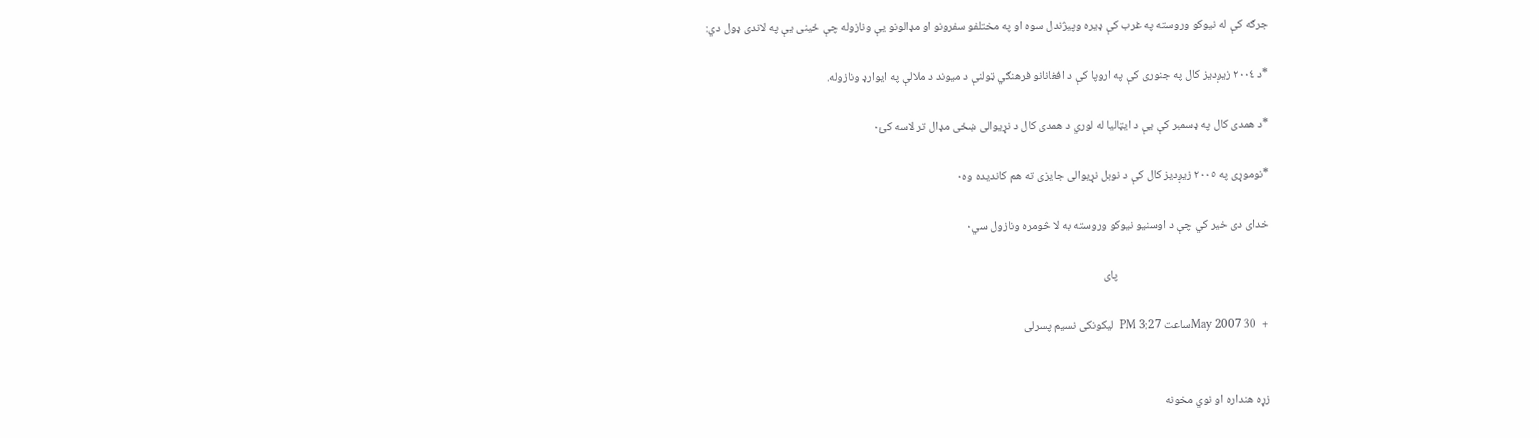جرګه کې له نيوکو وروسته په غرب کې ډيره وپيژندل سوه او په مختلفو سفرونو او مډالونو يې ونازوله چې ځينی يې په لاندی ډول دي:

*د ٢٠٠٤ زيږديز کال په جنوری کې په اروپا کې د افغانانو فرهنګي ټولنې د ميوند د ملالې په ايوارډ ونازوله.

*د همدی کال په ډسمبر کې يې د ايټاليا له لوري د همدی کال د نړيوالی ښځی مډال تر لاسه کئ٠

*نوموړی په ٢٠٠٥ زیږديز کال کې د نوبل نړيوالی جايزی ته هم کانديده وه٠

خدای دی خير کي چې د اوسنيو نيوکو وروسته به لا څومره ونازول سي٠

                                                         پای

+  30 May 2007ساعت 3:27 PM  ليکونکی نسيم پسرلی


زړه هنداره او نوي مخونه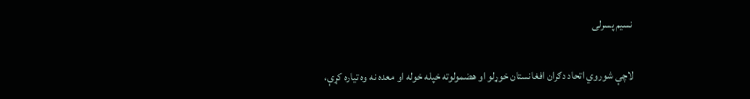نسيم پسرلی


لاچې شوروي اتحاد دګران افغانستان خوړلو او هضمولوته خپله خوله او معده نه وه تياره کړې،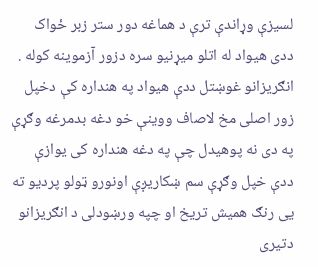لسيزې وړاندې ترې د هماغه دور ستر زبر ځواک ددی هيواد له اتلو ميړنيو سره دزور آزموينه کوله . انګريزانو غوښتل ددې هيواد په هنداره کې دخپل زور اصلی مخ لاصاف ووينې خو دغه بدمرغه وګړې په دی نه پوهيدل چې په دغه هنداره کی يوازې ددې خپل وګړې سم ښکاريږې اونورو ټولو پرديو ته يی رنګ هميش تريخ او چپه ورښودلى د انګريزانو دتيری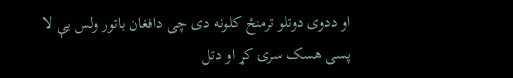او ددوی دوتلو ترمنځ کلونه دی چی دافغان باتور ولس يې لا پسی هسک سرۍ کړ او دتل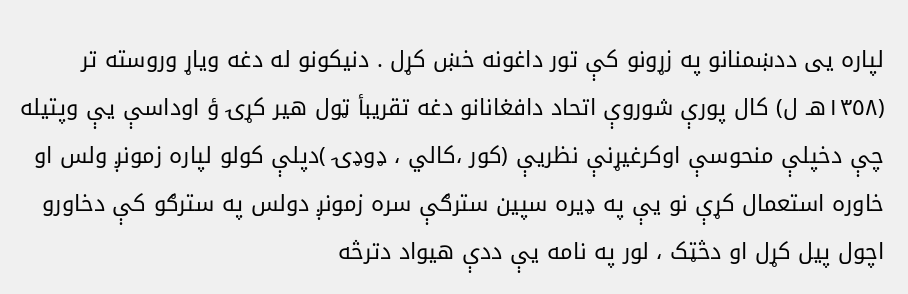لپاره يی ددښمنانو په زړونو کې تور داغونه خښ کړل . دنيکونو له دغه وياړ وروسته تر (١٣٥٨هـ ل) کال پورې شوروې اتحاد دافغانانو دغه تقريبأ ټول هير کړۍ ؤ اوداسې يې وپتيله چې دخپلې منحوسې اوکرغيړنې نظريې (کور ،کالي ، ډوډۍ )دپلې کولو لپاره زمونږ ولس او خاوره استعمال کړې نو يې په ډيره سپين سترګې سره زمونږ دولس په سترګو کې دخاورو اچول پيل کړل او دڅټک ، لور په نامه يې ددې هيواد دترڅه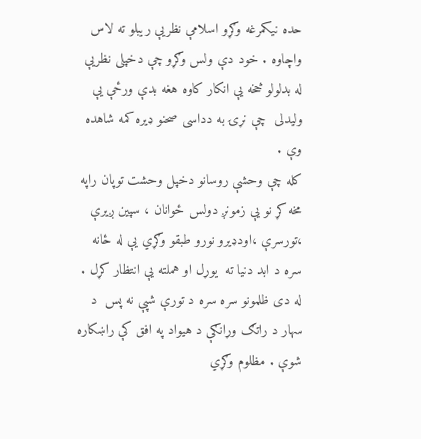حده نيکمرغه وګړو اسلامې نظريې ريبلو ته لاس واچاوه . خود دې ولس وګړو چې دخپلی نظريې له بدلولو څخه يې انکار کاوه هغه بدې ورځې يې وليدلی  چې نړۍ به دداسی صحنو ډيره کمه شاهده وې .
کله چې وحشې روسانو دخپل وحشت توپان راپه مخه کړ نو يې زمونږ دولس ځوانان ، سپين ږيرې ،تورسرې ،اودډيرو نورو طبقو وګړي يې له ځانه سره د ابد دنيا ته  يوړل او هملته يې انتظار کړل . له دی ظلمونو سره سره د تورې شپې نه پس  د سهار د راتګ وړانګې د هيواد په افق کې راښکاره شوې . مظلوم وګړي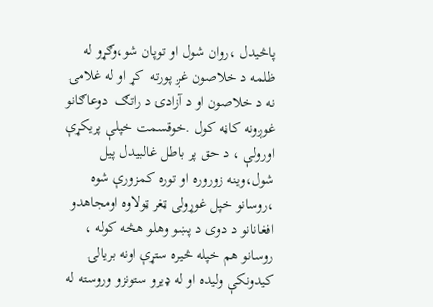پاڅيدل ،روان شول او توپان شو،وګړو له ظلمه د خلاصون غږ پورته  کړ او له غلامۍ نه د خلاصون او د آزادۍ د راتګ  دوعاګانو غوږونه کاڼه کول .خوقسمت خپلې پريکړې اورولې ، د حق پر باطل غالبيدل پيل شول،وينه زوروره او توره کمزورې شوه ،روسانو خپل غوړولى ټغر ټولاوه اومجاهدو افغانانو د دوی د پښو وهلو هڅه کوله ، روسانو هم خپله څيره ستړې اونه بريالۍ کيدونکې وليده او له ډيرو ستونزو وروسته له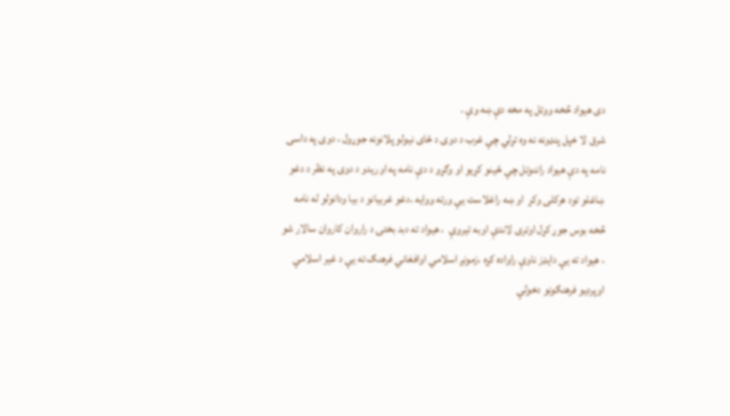دی هيواد څخه ووتل په مخه دې ښه وې .
شرق لا خپل پنډونه نه وه تړلي چې غرب د دوی د ځای نيولو پلانونه جوړول ، دوى په داسی نامه په دې هيواد راننوتل چې ځينو کړيو او وګړو د دې نامه په اوريدو د دوى په نظر د دغو ښاغلو تود هرکلى وکړ  او ښه راغلاست يې ورته ووايه .دغو غربيانو د بيا ودانولو له نامه  څخه بوس جوړ کړل اوتری لاندې اوبه تيروې  ، هيواد ته دبد بختۍ د راروان کاروان سالار شو ، هيواد ته يې دايډز ناوې راواده کړه ،زمونږ اسلامي اوافغاني فرهنګ ته يې د غير اسلامې اوپرديو فرهنګونو دخولې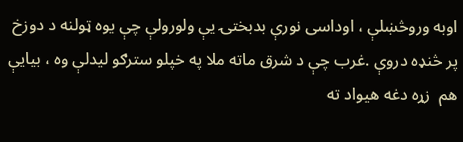اوبه وروڅښلې ، اوداسی نورې بدبختۍ يې ولورولې چې يوه ټولنه د دوزخ پر څنډه دروې .غرب چې د شرق ماته ملا په خپلو سترګو ليدلې وه ، بيايې هم  زړه دغه هيواد ته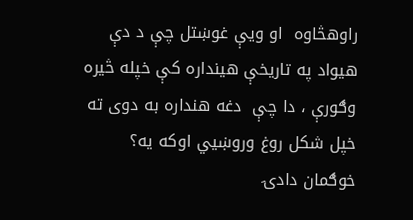راوهڅاوه  او ويې غوښتل چې د دې هيواد په تاريخې هينداره کې خپله څيره وګورې ، دا چې  دغه هنداره به دوی ته خپل شکل روغ وروښيي اوکه يه؟ خوګمان دادۍ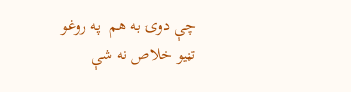چې دوۍ به هم  په روغو تڼيو خلاص نه شې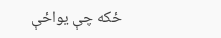ځکه چې يواځې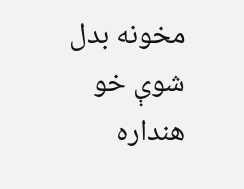مخونه بدل شوې خو هنداره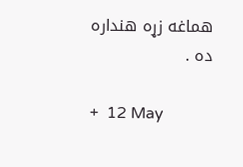هماغه زړه هنداره ده .

+  12 May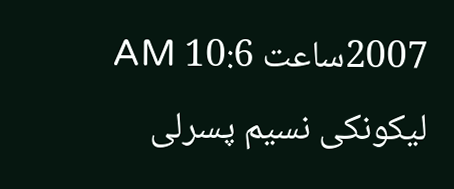2007ساعت 10:6 AM  ليکونکی نسيم پسرلی